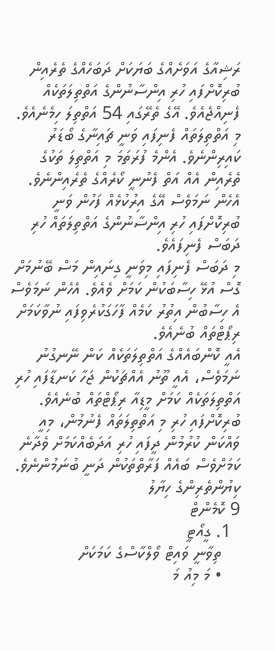ރަޝިއާގެ އަވަށެއްގެ ބަޔަކަށް ދަބަހެއްގެ ތެރެއިން ބުރިކޮށްފައި ހުރި އިންސާނުންގެ އަތްތިލަތަކެއް ފެނިއްޖެއެވެ. އޭގެ ތެރޭގައި 54 އަތްތިލަ ހިމެނެއެވެ.
މި އަތްތިލަތައް ފެނިފައި ވަނީ ޗައިނާގެ ބޯޑަރު ކައިރިންނެވެ. އެންމެ ފުރަތަމަ މި އަތްތިލަ ތަކުގެ ތެރެއިން އެއް އަތް ފެނުނީ ކޯރެއްގެ ތެރެއިންނެވެ. އެހެން ނަމަވެސް އޭގެ އިރުކުޅެއް ފަހުން ވަނީ ބުރިކޮށްފައި ހުރި އިންސާނުންގެ އަތްތިލަތައް ހުރި ދަބަސް ފެނިފައެވެ.
މި ދަބަސް ފެނިފައި މިވަނީ ގިނައިން މަސް ބޭނުމަށް ގޮސް އުޅޭ ހިސާބަކުން ކަމަށް ވެއެވެ. އެހެން ނަމަވެސް އެ ހިސާބުން އިތުރު ކަމެއް ފާހަގަކުރެވިފައި ނުވާކަމަށް ރިޕޯޓްތައް ބުނެއެވެ.
އެއީ ކޮންބައެއްގެ އަތްތިލަތަކެއް ކަން ނޭނގުނު ނަމަވެސް، އެއީ ތޫނު އެއްޗަކުން ޖަހާ ކަނޑާފައި ހުރި އަތްތިލަތަކެއް ކަމަށް މީޑިއާ ރިޕޯޓްތައް ބުނެއެވެ.
ބުރިކޮށްފައި ހުރި މި އަތްތިލަތައް ފެނުމުން، މިއީ ވައްކަން ކުރުމުން ދީފައި ހުރި އަދަބެއްކަމަށް ވެދާނެ ކަމަށްވެސް ބައެއް ފަރާތްތަކުން ދަނީ ބުނަމުންނެވެ.
ކިޔުންތެރިންގެ ހިޔާލު
9 ކޮމެންޓް
  1. ގީއޯޓީ
    ތިވާނީ ވައިޓް ވޯލްކާސްގެ ކަމަކަށް
    • މަ މިއު މަ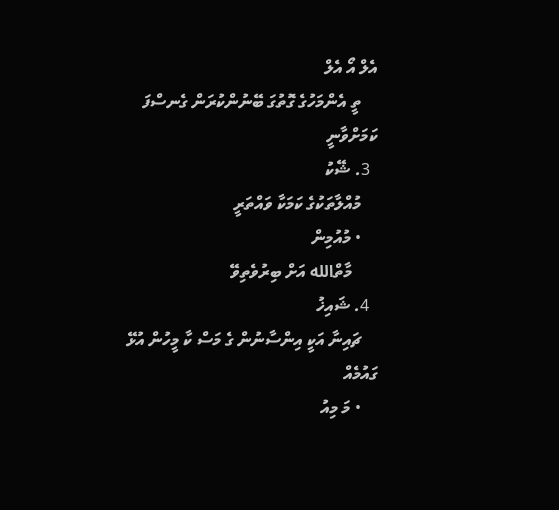އެލް އޯ އެލް
    ތީ އެންމަހުގެ ގޮތުގަ ބޭނުންކުރަން ގެނސްފަ ކަމަށްވާނީ
  3. ޝޭކު
    މުއްލާތަކުގެ ކަމަކާ ވައްތަރީ
    • މުއުމިން
      މާތްالله އަށް ބިރުވެތިވޭ
  4. ޝައިޚު
    ޗައިނާ އަކީ އިންސާނުން ގެ މަސް ކާ މީހުން އުޅޭ ގައުމެއް
    • މަ މިއު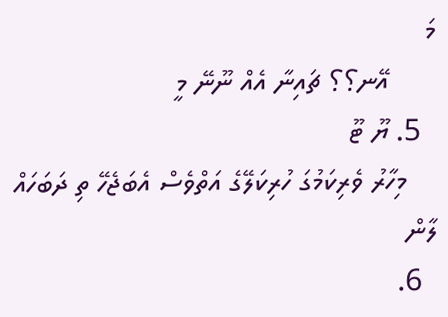މަ
      އޭނ؟؟ ޗައިނާ އެއް ނޫނޭ މީ
  5. ޔޫ ޓޫ
    މިހާރު ވެރިކަމުގަ ހުރިކަލޭގެ އަތްވެސް އެބަޖެހޭ ތި ދަބަހައް ލާން
  6.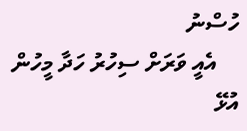ހުސްނު
    އެއީ ވަރަށް ސިހުރު ހަދާ މީހުން އުޅޭ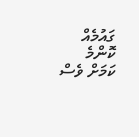ގައުމެއް ކޮންމެ ކަމަށް ވެސް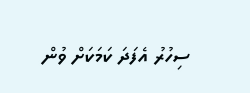ސިހުރު އެފަދަ ކަމަކަށް ވުން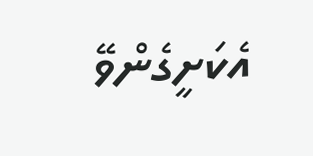އެކަށީގެންވޭ